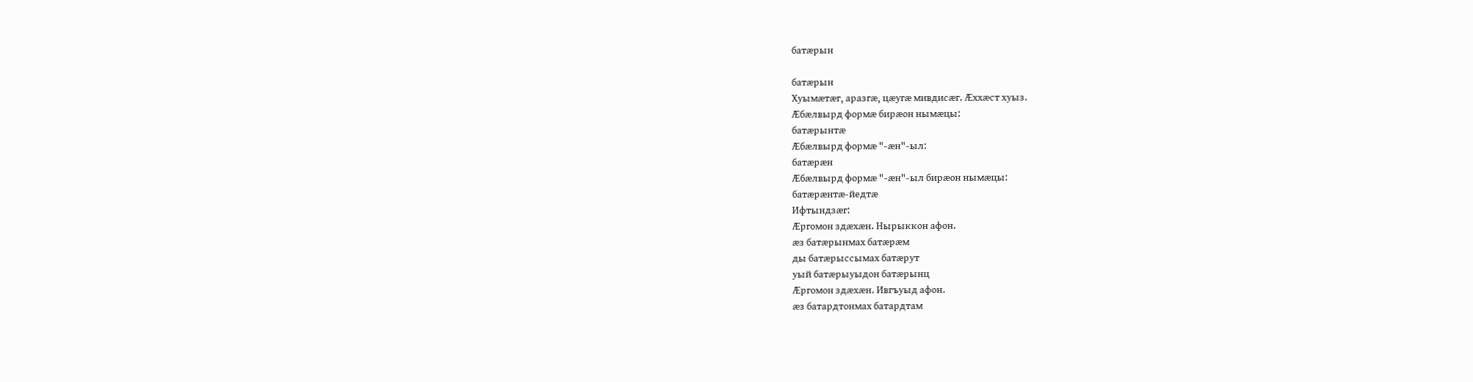батæрын

батæрын
Хуымæтæг, аразгæ, цæугæ мивдисæг. Æххæст хуыз.
Æбæлвырд формæ бирæон нымæцы:
батæрынтæ
Æбæлвырд формæ "-æн"-ыл:
батæрæн
Æбæлвырд формæ "-æн"-ыл бирæон нымæцы:
батæрæнтæ-йедтæ
Ифтындзæг:
Æргомон здæхæн. Нырыккон афон.
æз батæрынмах батæрæм
ды батæрыссымах батæрут
уый батæрыуыдон батæрынц
Æргомон здæхæн. Ивгъуыд афон.
æз батардтонмах батардтам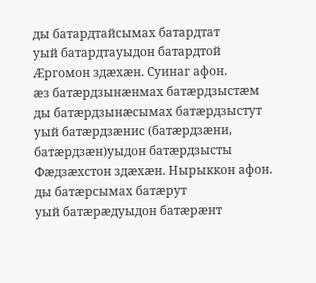ды батардтайсымах батардтат
уый батардтауыдон батардтой
Æргомон здæхæн. Суинаг афон.
æз батæрдзынæнмах батæрдзыстæм
ды батæрдзынæсымах батæрдзыстут
уый батæрдзæнис (батæрдзæни, батæрдзæн)уыдон батæрдзысты
Фæдзæхстон здæхæн. Нырыккон афон.
ды батæрсымах батæрут
уый батæрæдуыдон батæрæнт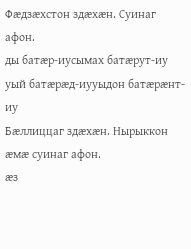Фæдзæхстон здæхæн. Суинаг афон.
ды батæр-иусымах батæрут-иу
уый батæрæд-иууыдон батæрæнт-иу
Бæллиццаг здæхæн. Нырыккон æмæ суинаг афон.
æз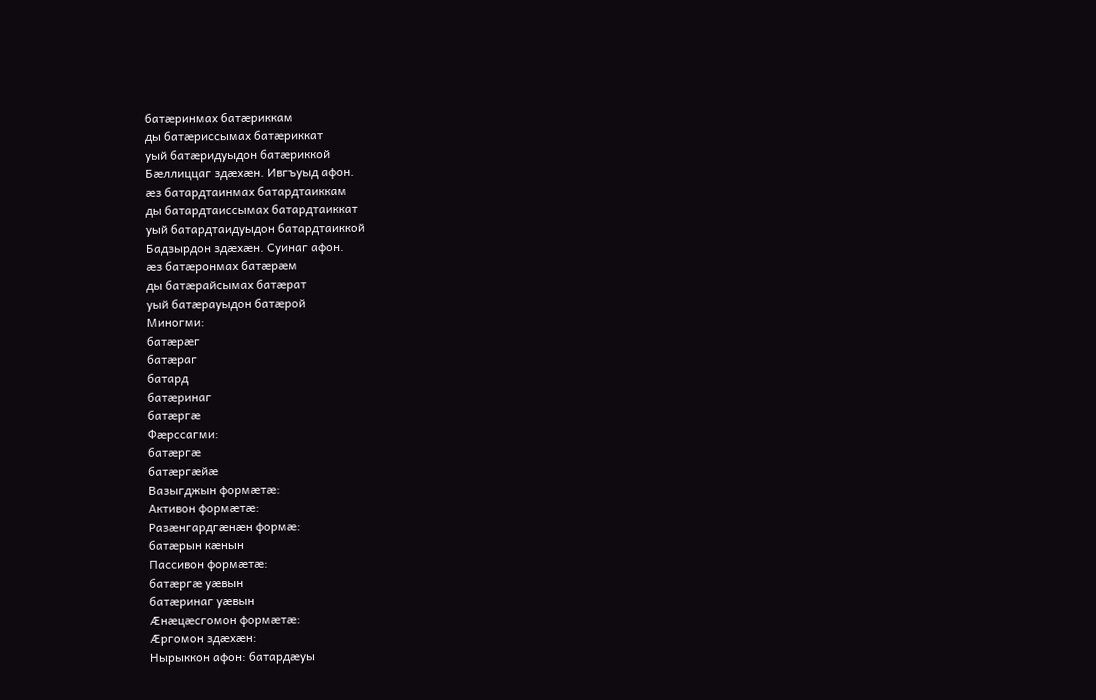батæринмах батæриккам
ды батæриссымах батæриккат
уый батæридуыдон батæриккой
Бæллиццаг здæхæн. Ивгъуыд афон.
æз батардтаинмах батардтаиккам
ды батардтаиссымах батардтаиккат
уый батардтаидуыдон батардтаиккой
Бадзырдон здæхæн. Суинаг афон.
æз батæронмах батæрæм
ды батæрайсымах батæрат
уый батæрауыдон батæрой
Миногми:
батæрæг
батæраг
батард
батæринаг
батæргæ
Фæрссагми:
батæргæ
батæргæйæ
Вазыгджын формæтæ:
Активон формæтæ:
Разæнгардгæнæн формæ:
батæрын кæнын
Пассивон формæтæ:
батæргæ уæвын
батæринаг уæвын
Æнæцæсгомон формæтæ:
Æргомон здæхæн:
Нырыккон афон: батардæуы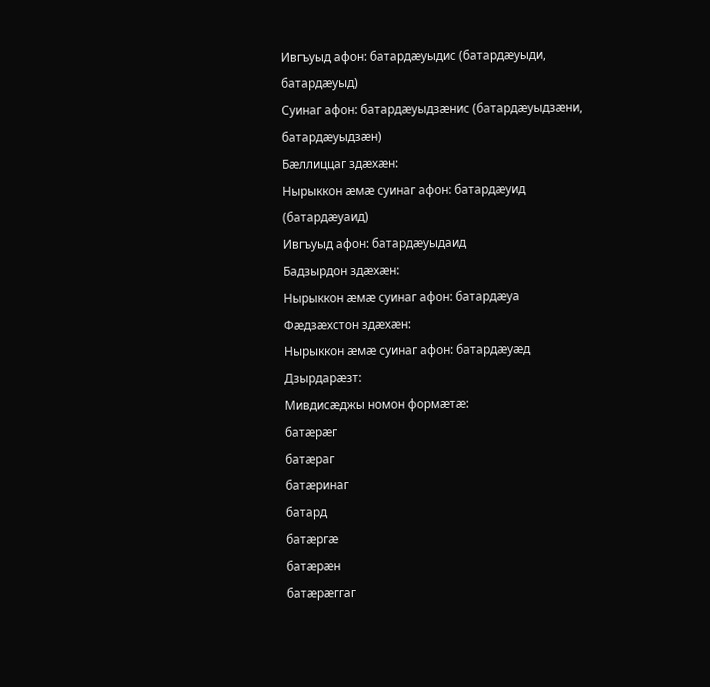Ивгъуыд афон: батардæуыдис (батардæуыди, батардæуыд)
Суинаг афон: батардæуыдзæнис (батардæуыдзæни, батардæуыдзæн)
Бæллиццаг здæхæн:
Нырыккон æмæ суинаг афон: батардæуид (батардæуаид)
Ивгъуыд афон: батардæуыдаид
Бадзырдон здæхæн:
Нырыккон æмæ суинаг афон: батардæуа
Фæдзæхстон здæхæн:
Нырыккон æмæ суинаг афон: батардæуæд
Дзырдарæзт:
Мивдисæджы номон формæтæ:
батæрæг
батæраг
батæринаг
батард
батæргæ
батæрæн
батæрæггаг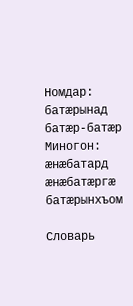Номдар:
батæрынад
батæр-батæр
Миногон:
æнæбатард
æнæбатæргæ
батæрынхъом

Словарь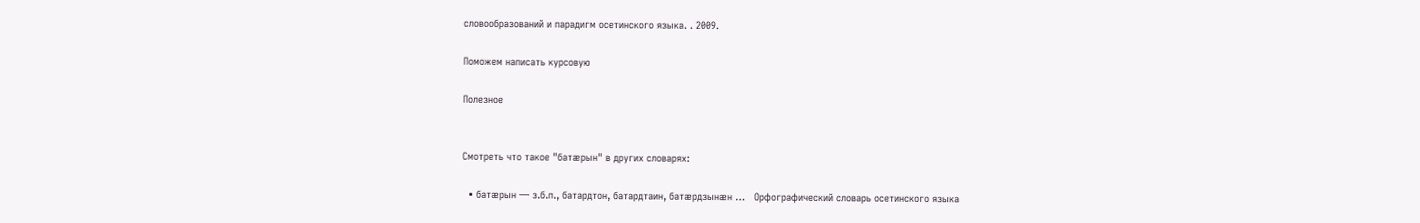словообразований и парадигм осетинского языка. . 2009.

Поможем написать курсовую

Полезное


Смотреть что такое "батæрын" в других словарях:

  • батæрын — з.б.п., батардтон, батардтаин, батæрдзынæн …   Орфографический словарь осетинского языка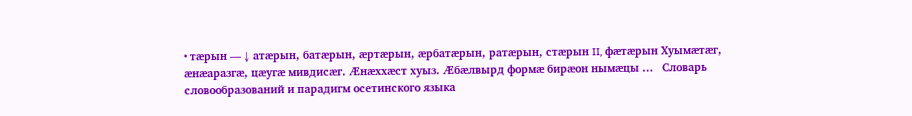• тæрын — ↓ атæрын, батæрын, æртæрын, æрбатæрын, ратæрын, стæрын II, фæтæрын Хуымæтæг, æнæаразгæ, цæугæ мивдисæг. Æнæххæст хуыз. Æбæлвырд формæ бирæон нымæцы …   Словарь словообразований и парадигм осетинского языка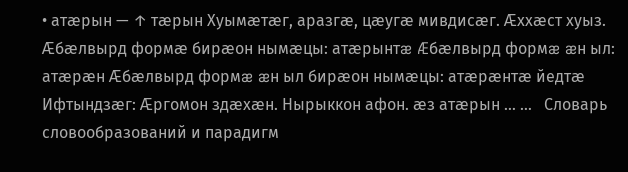• атæрын — ↑ тæрын Хуымæтæг, аразгæ, цæугæ мивдисæг. Æххæст хуыз. Æбæлвырд формæ бирæон нымæцы: атæрынтæ Æбæлвырд формæ æн ыл: атæрæн Æбæлвырд формæ æн ыл бирæон нымæцы: атæрæнтæ йедтæ Ифтындзæг: Æргомон здæхæн. Нырыккон афон. æз атæрын … …   Словарь словообразований и парадигм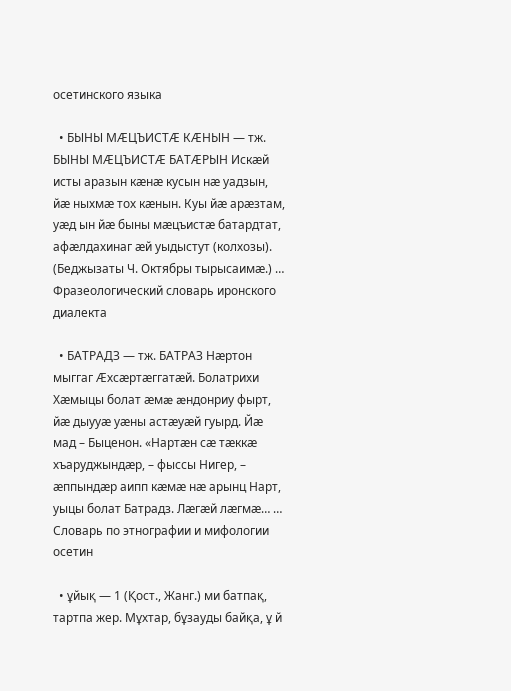осетинского языка

  • БЫНЫ МÆЦЪИСТÆ КÆНЫН — тж. БЫНЫ МÆЦЪИСТÆ БАТÆРЫН Искæй исты аразын кæнæ кусын нæ уадзын, йæ ныхмæ тох кæнын. Куы йæ арæзтам, уæд ын йæ быны мæцъистæ батардтат, афæлдахинаг æй уыдыстут (колхозы). (Беджызаты Ч. Октябры тырысаимæ.) …   Фразеологический словарь иронского диалекта

  • БАТРАДЗ — тж. БАТРАЗ Нæртон мыггаг Æхсæртæггатæй. Болатрихи Хæмыцы болат æмæ æндонриу фырт, йæ дыууæ уæны астæуæй гуырд. Йæ мад – Быценон. «Нартæн сæ тæккæ хъаруджындæр, – фыссы Нигер, – æппындæр аипп кæмæ нæ арынц Нарт, уыцы болат Батрадз. Лæгæй лæгмæ… …   Словарь по этнографии и мифологии осетин

  • ұйық — 1 (Қост., Жанг.) ми батпақ, тартпа жер. Мұхтар, бұзауды байқа, ұ й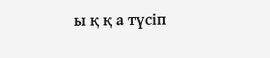ы қ қ а түсіп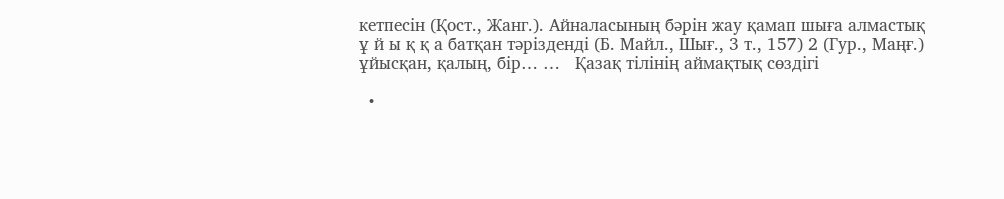кетпесін (Қост., Жанг.). Айналасының бәрін жау қамап шыға алмастық ұ й ы қ қ а батқан тәрізденді (Б. Майл., Шығ., 3 т., 157) 2 (Гур., Маңғ.) ұйысқан, қалың, бір… …   Қазақ тілінің аймақтық сөздігі

  •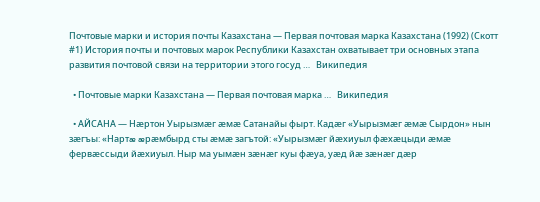Почтовые марки и история почты Казахстана — Первая почтовая марка Казахстана (1992) (Скотт #1) История почты и почтовых марок Республики Казахстан охватывает три основных этапа развития почтовой связи на территории этого госуд …   Википедия

  • Почтовые марки Казахстана — Первая почтовая марка …   Википедия

  • АЙСАНА — Нæртон Уырызмæг æмæ Сатанайы фырт. Кадæг «Уырызмæг æмæ Сырдон» нын зæгъы: «Нартæ æрæмбырд сты æмæ загътой: «Уырызмæг йæхиуыл фæхæцыди æмæ фервæссыди йæхиуыл. Ныр ма уымæн зæнæг куы фæуа, уæд йæ зæнæг дæр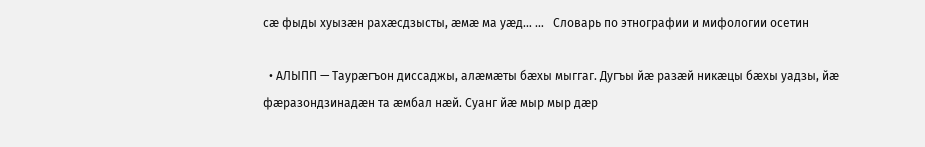сæ фыды хуызæн рахæсдзысты, æмæ ма уæд… …   Словарь по этнографии и мифологии осетин

  • АЛЫПП — Таурæгъон диссаджы, алæмæты бæхы мыггаг. Дугъы йæ разæй никæцы бæхы уадзы, йæ фæразондзинадæн та æмбал нæй. Суанг йæ мыр мыр дæр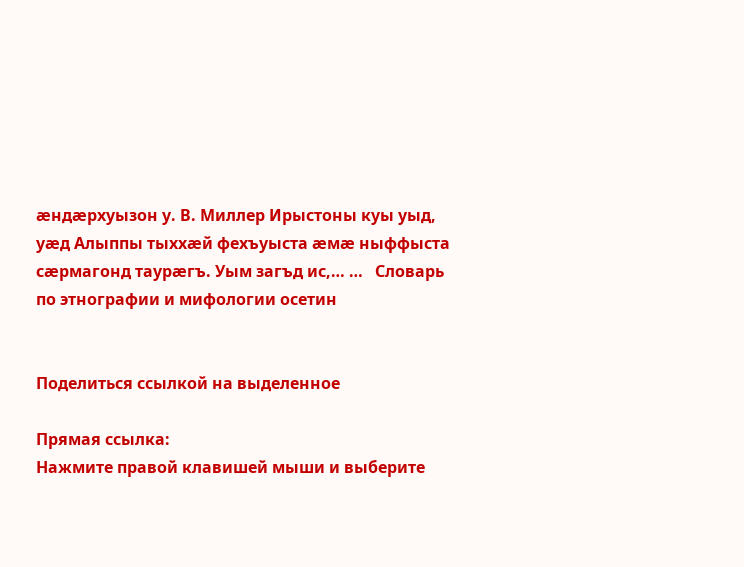æндæрхуызон у. В. Миллер Ирыстоны куы уыд, уæд Алыппы тыххæй фехъуыста æмæ ныффыста сæрмагонд таурæгъ. Уым загъд ис,… …   Словарь по этнографии и мифологии осетин


Поделиться ссылкой на выделенное

Прямая ссылка:
Нажмите правой клавишей мыши и выберите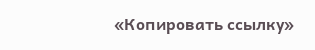«Копировать ссылку»